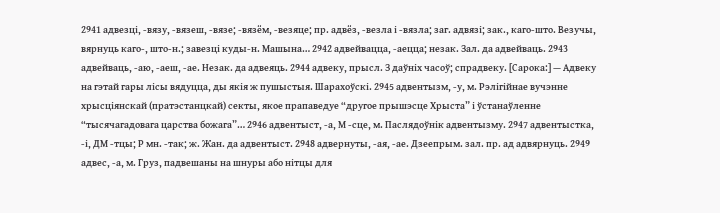2941 адвезці, -вязу, -вязеш, -вязе; -вязём, -везяце; пр. адвёз, -везла і -вязла; заг. адвязі; зак., каго-што. Везучы, вярнуць каго-, што-н.; завезці куды-н. Машына… 2942 адвейвацца, -аецца; незак. Зал. да адвейваць. 2943 адвейваць, -аю, -аеш, -ае. Незак. да адвеяць. 2944 адвеку, прысл. З даўніх часоў; спрадвеку. [Сарока:] — Адвеку на гэтай гары лісы вядуцца, ды якія ж пушыстыя. Шарахоўскі. 2945 адвентызм, -у, м. Рэлігійнае вучэнне хрысціянскай (пратэстанцкай) секты, якое прапаведуе “другое прышэсце Хрыста” і ўстанаўленне “тысячагадовага царства божага”… 2946 адвентыст, -а, М -сце, м. Паслядоўнік адвентызму. 2947 адвентыстка, -і, ДМ -тцы; Р мн. -так; ж. Жан. да адвентыст. 2948 адвернуты, -ая, -ае. Дзеепрым. зал. пр. ад адвярнуць. 2949 адвес, -а, м. Груз, падвешаны на шнуры або нітцы для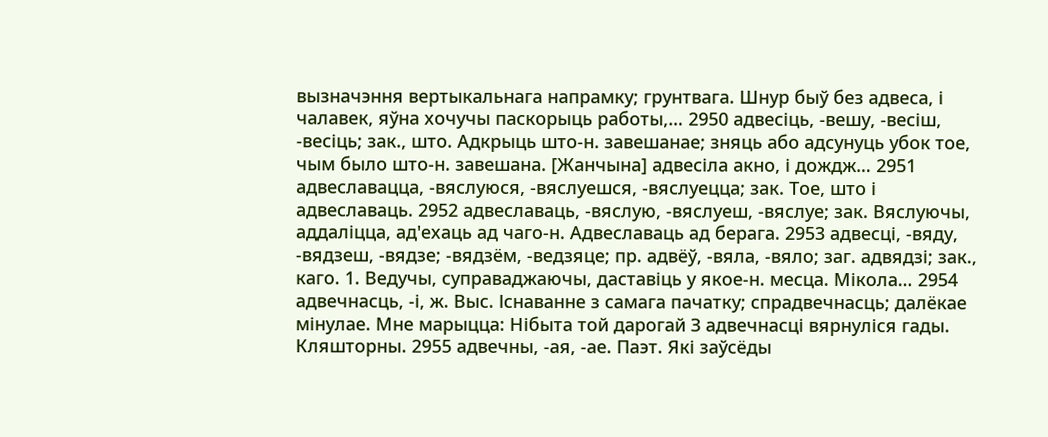вызначэння вертыкальнага напрамку; грунтвага. Шнур быў без адвеса, і чалавек, яўна хочучы паскорыць работы,… 2950 адвесіць, -вешу, -весіш, -весіць; зак., што. Адкрыць што-н. завешанае; зняць або адсунуць убок тое, чым было што-н. завешана. [Жанчына] адвесіла акно, і дождж… 2951 адвеславацца, -вяслуюся, -вяслуешся, -вяслуецца; зак. Тое, што і адвеславаць. 2952 адвеславаць, -вяслую, -вяслуеш, -вяслуе; зак. Вяслуючы, аддаліцца, ад'ехаць ад чаго-н. Адвеславаць ад берага. 2953 адвесці, -вяду, -вядзеш, -вядзе; -вядзём, -ведзяце; пр. адвёў, -вяла, -вяло; заг. адвядзі; зак., каго. 1. Ведучы, суправаджаючы, даставіць у якое-н. месца. Мікола… 2954 адвечнасць, -і, ж. Выс. Існаванне з самага пачатку; спрадвечнасць; далёкае мінулае. Мне марыцца: Нібыта той дарогай З адвечнасці вярнуліся гады. Кляшторны. 2955 адвечны, -ая, -ае. Паэт. Які заўсёды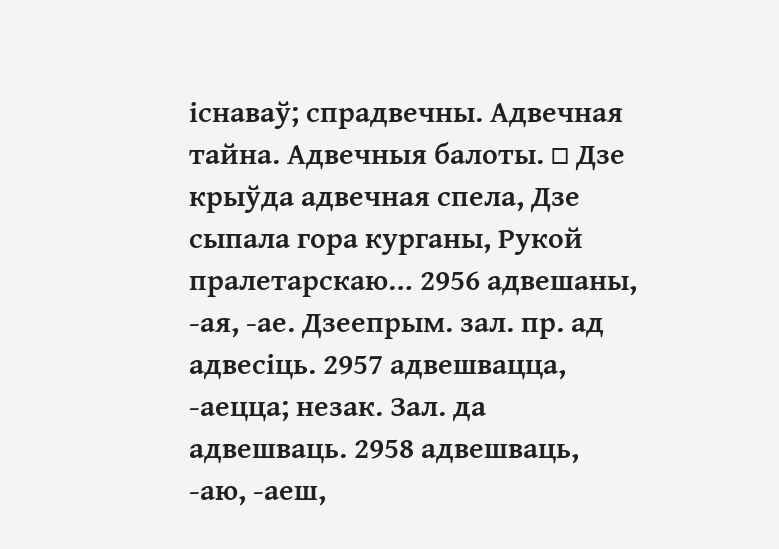існаваў; спрадвечны. Адвечная тайна. Адвечныя балоты. □ Дзе крыўда адвечная спела, Дзе сыпала гора курганы, Рукой пралетарскаю… 2956 адвешаны, -ая, -ае. Дзеепрым. зал. пр. ад адвесіць. 2957 адвешвацца, -аецца; незак. Зал. да адвешваць. 2958 адвешваць, -аю, -аеш,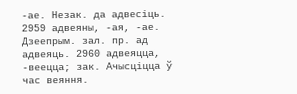-ае. Незак. да адвесіць. 2959 адвеяны, -ая, -ае. Дзеепрым. зал. пр. ад адвеяць. 2960 адвеяцца, -веецца; зак. Ачысціцца ў час веяння.